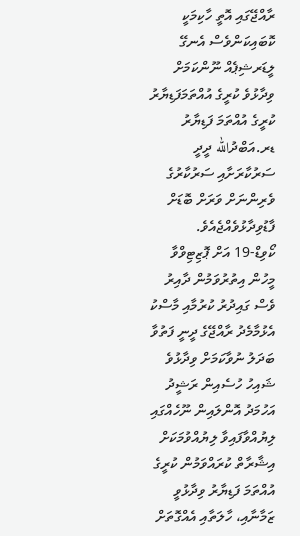ރާއްޖޭގައި އޮތީ ހާކިމަކީ ކޮބައިކަންވެސް އެނގޭ ލީޑަރޝިޕެއް ނޫންކަމަށް ވިދާޅުވެ ކުރީގެ އުއްތަމަފަޑިޔާރު ކުރީގެ އުއްތަމަ ފަޑިޔާރު ޑރ.އަބްދުالله ދީދީ ސަރުކާރަށާއި ސަރުކާރުގެ ވެރިންނަށް ވަރަށް ބޮޑަށް ފާޑުވިދާޅުވެއްޖެއެވެ.
ކޯވިޑް-19 އަށް ޕޮޒިޓިވްވާ މީހުން އިތުރުވަމުން ދާއިރު ވެސް ގައިދުރު ކުރުމާއި މާސްކު އެޅުމާމެދު ރާއްޖޭގެ ދީނީ ފަތުވާ ބަދަލު ނުވާކަމަށް ވިދާޅުވެ ޝައިހު ހުސެއިން ރަޝީދު އަހުމަދު އޮންލައިން ނޫހެއްގައި ލިޔުއްވާފައިވާ ލިޔުއްވުމަކަށް އިޝާރާތް ކުރައްވަމުން ކުރީގެ އުއްތަމަ ފަޑިޔާރު ވިދާޅުވީ ޒަމާނާއި، ހާލަތާއި އެއްގޮތަށް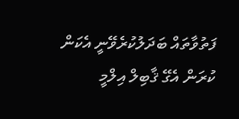ފަތުވާތައް ބަދަލުކުރެވޭނީ އެކަން ކުރަން އެގޭ ޤާބިލް އިލްމީ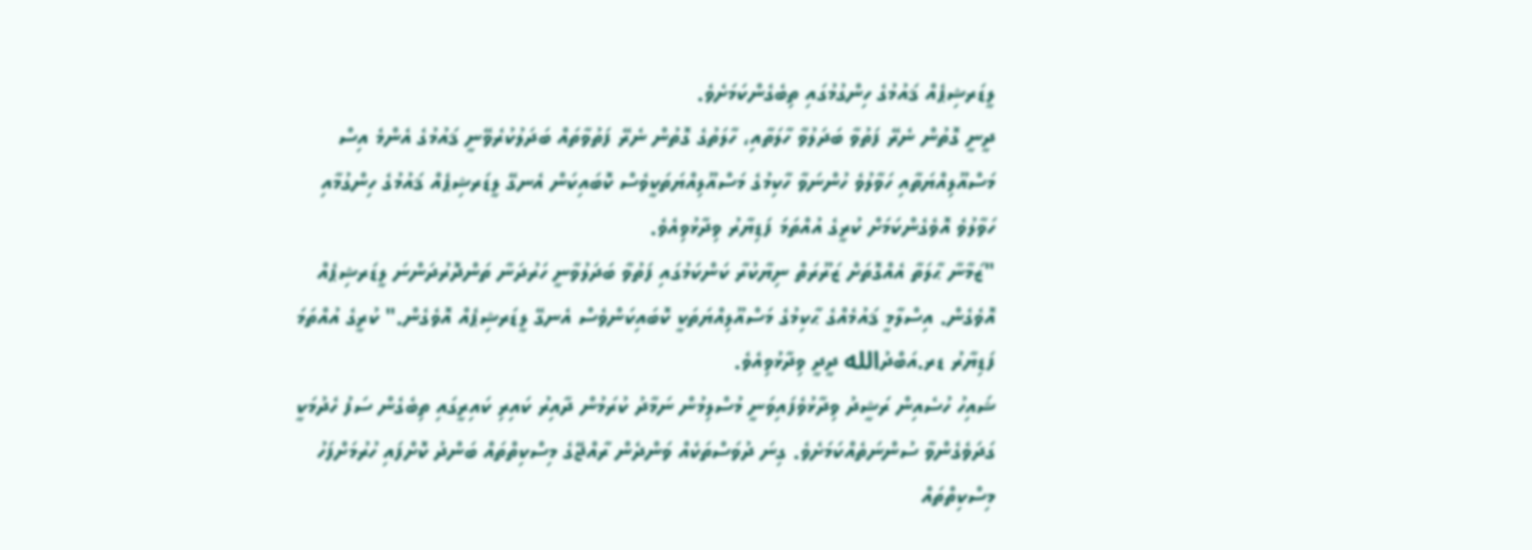ލީޑަރޝިޕެއް ޤައުމުގެ ހިންގުމުގައި ތިބެގެންކަމަށެވެ.
ދީނީ ގޮތުން ނެރޭ ފަތުވާ ބަދަލުވާ ހާލަތާއި، ހާލަތުގެ ގޮތުން ނެރޭ ފަތުވާތައް ބަދަލުކުރެވޭނީ ޤައުމުގެ އެންމެ އިސް މަސްއޫލިއްޔަތާއި ހަވާލުވެ ހުންނަވާ ހާކިމުގެ މަސްއޫލިއްޔަތަކީވެސް ކޮބައިކަން އެނގޭ ލީޑަރޝިޕެއް ޤައުމުގެ ހިންގުމާއި ހަވާލުވެ އޮވެގެންކަމަށް ކުރީގެ އުއްތަމަ ފަޑިޔާރު ވިދާޅުވިއެވެ.
"ޒަމާނާ ޙާލަތާ އެއްގޮތަށް ޒަރޫރަތް ނިޔާކުރާ ކަންކަމުގައި ފަތުވާ ބަދަލުވާނީ ހަރުދަނާ ތަންދޮރުދަންނަ ލީޑަރޝިޕެއް އޮވެގެން. އިސްލާމީ ޤައުމެއްގެ ޙާކިމުގެ މަސްއޫލިއްޔަތަކީ ކޮބައިކަންވެސް އެނގޭ ލީޑަރޝިޕެއް އޮވެގެން." ކުރީގެ އުއްތަމަ ފަޑިޔާރު ޑރ.އަބްދުالله ދީދީ ވިދާޅުވިއެވެ.
ޝައިހު ހުސެއިން ރަޝީދު ވިދާޅުވެފައިވަނީ މުސްލިމުން ނަމާދު ކުރަމުން ދާއިރު ކައިރި ކައިރީގައި ތިބެގެން ސަފު ހެދުމަކީ ގަދަވެގެންވާ ސުންނަތެއްކަމަށެވެ. ގިނަ ދުވަސްތަކެއް ވަންދެން ރާއްޖޭގެ މިސްކިތްތައް ބަންދު ކޮށްފައި ހުރުމަށްފަހު މިސްކިތްތައް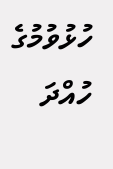ހުޅުވުމުގެ ހުއްދަ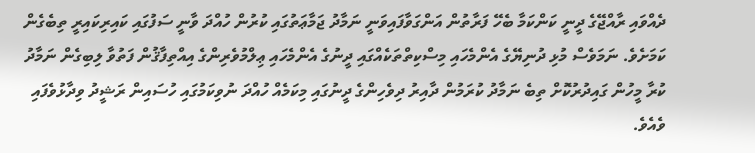ދެއްވައި ރާއްޖޭގެ ދީނީ ކަންކަމާ ބެހޭ ފަރާތުން އަންގަވާފައިވަނީ ނަމާދު ޖަމާޢަތުގައި ކުރުން ހުއްދަ ވާނީ ސަފުގައި ކައިރިކައިރީ ތިބެގެން ކަމަށެވެ. ނަމަވެސް މުޅި ދުނިޔޭގެ އެންމެހައި މިސްކިތްތަކެއްގައި ދީނުގެ އެންމެހައި ޢިލްމުވެރިންގެ އިއްތިފާޤުން ފަތުވާ ލިބިގެން ނަމާދު ކުރާ މީހުން ގައިދުރުކޮށް ތިބެ ނަމާދު ކުރަމުން ދާއިރު ދިވެހިންގެ ދީނުގައި މިކަމެއް ހުއްދަ ނުވިކަމުގައި ހުސައިން ރަޝީދު ވިދާޅުވެފައި ވެއެވެ.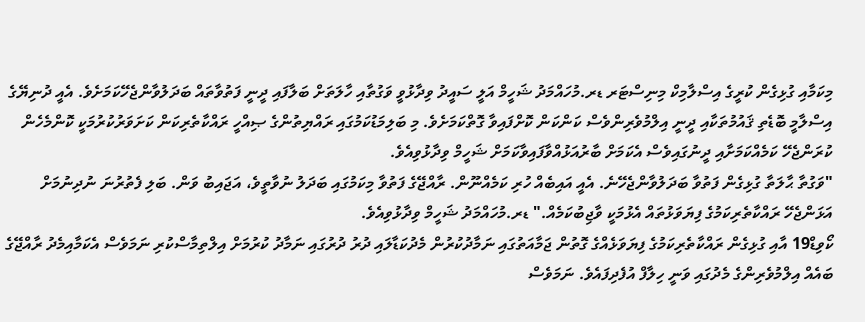މިކަމާއި ގުޅިގެން ކުރީގެ އިސްލާމިކް މިނިސްޓަރ ޑރ.މުހައްމަދު ޝަހީމް އަލީ ސައީދު ވިދާޅުވީ ވަގުތާއި ހާލަތަށް ބަލާފައި ދީނީ ފަތުވާތައް ބަދަލުވާންޖެހޭކަމަށެވެ. އެއީ ދުނިޔޭގެ އިސްލާމީ ބޮޑެތި ޤައުމުތަކާއި ދީނީ އިލްމުވެރިންވެސް ކަންކަން ކޮށްފައިވާ ގޮތްކަމަށެވެ. މި ބަލިމަޑުކަމުގައި ރައްޔިތުންގެ ޞިއްހީ ރައްކާތެރިކަން ކަށަވަރުކުރުމަކީ ކޮންމެހެން ކުރަންޖެހޭ ކަމެއްކަމަށާއި ދީނުގައިވެސް އެކަމަށް ބާރުއަޅުއްވާފައިވާކަމަށް ޝަހީމް ވިދާޅުވިއެވެ.
"ވަގުތާ ޙާލަތާ ގުޅިގެން ފަތުވާ ބަދަލުވާންޖެހޭނެ. އެއީ އައިބެއް ހުރި ކަމެއްނޫން. ރާއްޖޭގެ ފަތުވާ މިކަމުގައި ބަދަލު ނުވާތީވެ، އަޖައިބު ވަން. ބަލި ފެތުރުނަ ނުދިނުމަށް އަޅަންޖެހޭ ރައްކާތެރިކަމުގެ ފިޔަވަޅުތައް އެޅުމަކީ ވާޖިބުކަމެއް." ޑރ.މުހައްމަދު ޝަހީމް ވިދާޅުވިއެވެ.
ކޯވިޑް19 އާއި ގުޅިގެން ރައްކާތެރިކަމުގެ ފިޔަވަޅެއްގެ ގޮތުން ޖަމާއަތުގައި ނަމާދުކުރުން މެދުކަޑާލައި ދުރު ދުރުގައި ނަމާދު ކުރުމަށް އިލްތިމާސްކުރި ނަމަވެސް އެކަމާއިމެދު ރާއްޖޭގެ ބައެއް އިލްމުވެރިންގެ މެދުގައި ވަނީ ހިލާފް އުފެދިފައެވެ. ނަމަވެސް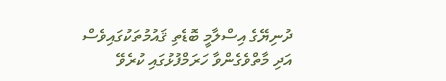ދުނިޔޭގެ އިސްލާމީ ބޮޑެތި ޤައުމުތަކުގައިވެސް އަދި މާތްވެގެންވާ ހަރަމްފުޅުގައި ކުރެވޭ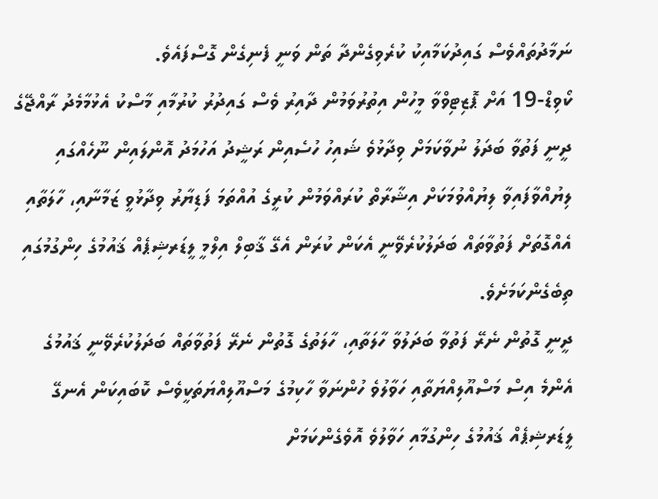ނަމާދުތައްވެސް ގައިދުކަމާއިކު ކުރެވިގެންދާ ތަން ވަނީ ފެނިގެން ގޮސްފައެވެ.
ކޯވިޑް-19 އަށް ޕޮޒިޓިވްވާ މީހުން އިތުރުވަމުން ދާއިރު ވެސް ގައިދުރު ކުރުމާއި މާސްކު އެޅުމާމެދު ރާއްޖޭގެ ދީނީ ފަތުވާ ބަދަލު ނުވާކަމަށް ވިދާޅުވެ ޝައިހު ހުސެއިން ރަޝީދު އަހުމަދު އޮންލައިން ނޫހެއްގައި ލިޔުއްވާފައިވާ ލިޔުއްވުމަކަށް އިޝާރާތް ކުރައްވަމުން ކުރީގެ އުއްތަމަ ފަޑިޔާރު ވިދާޅުވީ ޒަމާނާއި، ހާލަތާއި އެއްގޮތަށް ފަތުވާތައް ބަދަލުކުރެވޭނީ އެކަން ކުރަން އެގޭ ޤާބިލް އިލްމީ ލީޑަރޝިޕެއް ޤައުމުގެ ހިންގުމުގައި ތިބެގެންކަމަށެވެ.
ދީނީ ގޮތުން ނެރޭ ފަތުވާ ބަދަލުވާ ހާލަތާއި، ހާލަތުގެ ގޮތުން ނެރޭ ފަތުވާތައް ބަދަލުކުރެވޭނީ ޤައުމުގެ އެންމެ އިސް މަސްއޫލިއްޔަތާއި ހަވާލުވެ ހުންނަވާ ހާކިމުގެ މަސްއޫލިއްޔަތަކީވެސް ކޮބައިކަން އެނގޭ ލީޑަރޝިޕެއް ޤައުމުގެ ހިންގުމާއި ހަވާލުވެ އޮވެގެންކަމަށް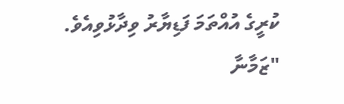ކުރީގެ އުއްތަމަ ފަޑިޔާރު ވިދާޅުވިއެވެ.
"ޒަމާނާ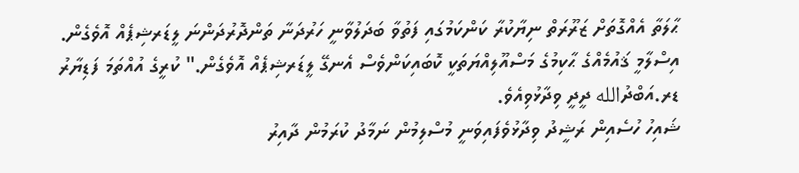ޙާލަތާ އެއްގޮތަށް ޒަރޫރަތް ނިޔާކުރާ ކަންކަމުގައި ފަތުވާ ބަދަލުވާނީ ހަރުދަނާ ތަންދޮރުދަންނަ ލީޑަރޝިޕެއް އޮވެގެން. އިސްލާމީ ޤައުމެއްގެ ޙާކިމުގެ މަސްއޫލިއްޔަތަކީ ކޮބައިކަންވެސް އެނގޭ ލީޑަރޝިޕެއް އޮވެގެން." ކުރީގެ އުއްތަމަ ފަޑިޔާރު ޑރ.އަބްދުالله ދީދީ ވިދާޅުވިއެވެ.
ޝައިހު ހުސެއިން ރަޝީދު ވިދާޅުވެފައިވަނީ މުސްލިމުން ނަމާދު ކުރަމުން ދާއިރު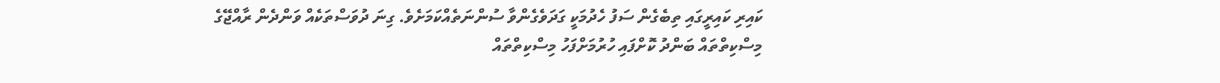ކައިރި ކައިރީގައި ތިބެގެން ސަފު ހެދުމަކީ ގަދަވެގެންވާ ސުންނަތެއްކަމަށެވެ. ގިނަ ދުވަސްތަކެއް ވަންދެން ރާއްޖޭގެ މިސްކިތްތައް ބަންދު ކޮށްފައި ހުރުމަށްފަހު މިސްކިތްތައް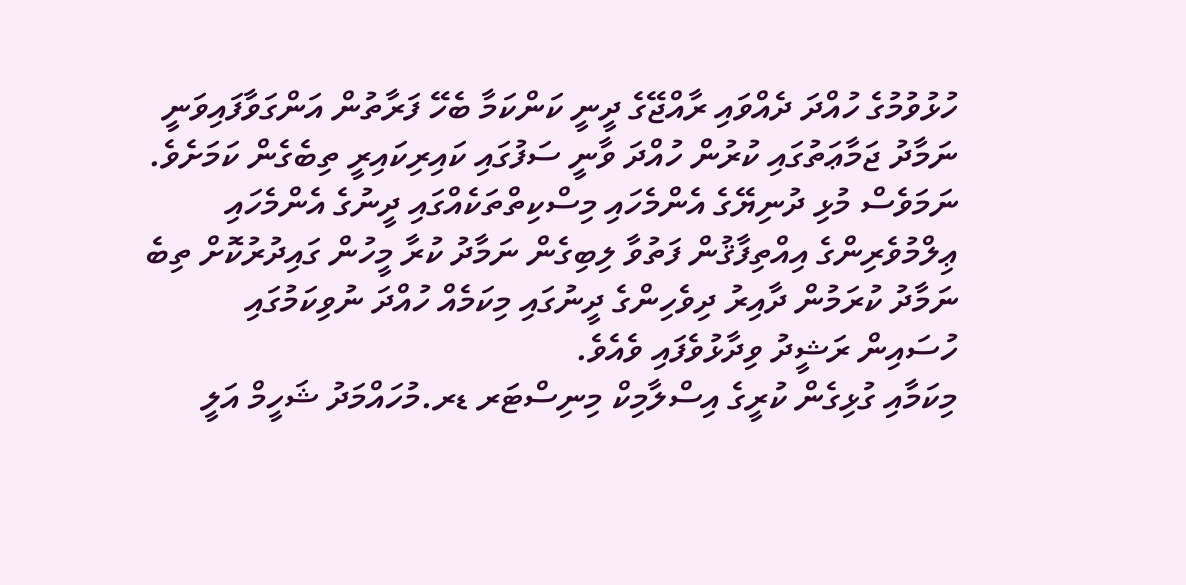ހުޅުވުމުގެ ހުއްދަ ދެއްވައި ރާއްޖޭގެ ދީނީ ކަންކަމާ ބެހޭ ފަރާތުން އަންގަވާފައިވަނީ ނަމާދު ޖަމާޢަތުގައި ކުރުން ހުއްދަ ވާނީ ސަފުގައި ކައިރިކައިރީ ތިބެގެން ކަމަށެވެ. ނަމަވެސް މުޅި ދުނިޔޭގެ އެންމެހައި މިސްކިތްތަކެއްގައި ދީނުގެ އެންމެހައި ޢިލްމުވެރިންގެ އިއްތިފާޤުން ފަތުވާ ލިބިގެން ނަމާދު ކުރާ މީހުން ގައިދުރުކޮށް ތިބެ ނަމާދު ކުރަމުން ދާއިރު ދިވެހިންގެ ދީނުގައި މިކަމެއް ހުއްދަ ނުވިކަމުގައި ހުސައިން ރަޝީދު ވިދާޅުވެފައި ވެއެވެ.
މިކަމާއި ގުޅިގެން ކުރީގެ އިސްލާމިކް މިނިސްޓަރ ޑރ.މުހައްމަދު ޝަހީމް އަލީ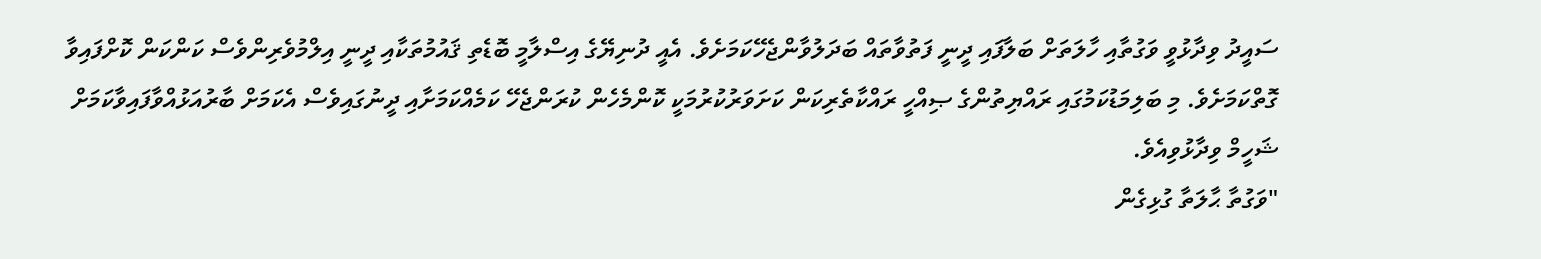ސައީދު ވިދާޅުވީ ވަގުތާއި ހާލަތަށް ބަލާފައި ދީނީ ފަތުވާތައް ބަދަލުވާންޖެހޭކަމަށެވެ. އެއީ ދުނިޔޭގެ އިސްލާމީ ބޮޑެތި ޤައުމުތަކާއި ދީނީ އިލްމުވެރިންވެސް ކަންކަން ކޮށްފައިވާ ގޮތްކަމަށެވެ. މި ބަލިމަޑުކަމުގައި ރައްޔިތުންގެ ޞިއްހީ ރައްކާތެރިކަން ކަށަވަރުކުރުމަކީ ކޮންމެހެން ކުރަންޖެހޭ ކަމެއްކަމަށާއި ދީނުގައިވެސް އެކަމަށް ބާރުއަޅުއްވާފައިވާކަމަށް ޝަހީމް ވިދާޅުވިއެވެ.
"ވަގުތާ ޙާލަތާ ގުޅިގެން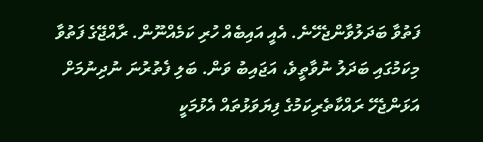ފަތުވާ ބަދަލުވާންޖެހޭނެ. އެއީ އައިބެއް ހުރި ކަމެއްނޫން. ރާއްޖޭގެ ފަތުވާ މިކަމުގައި ބަދަލު ނުވާތީވެ، އަޖައިބު ވަން. ބަލި ފެތުރުނަ ނުދިނުމަށް އަޅަންޖެހޭ ރައްކާތެރިކަމުގެ ފިޔަވަޅުތައް އެޅުމަކީ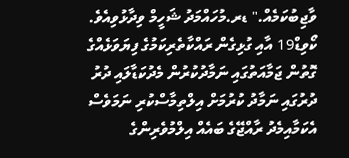ވާޖިބުކަމެއް." ޑރ.މުހައްމަދު ޝަހީމް ވިދާޅުވިއެވެ.
ކޯވިޑް19 އާއި ގުޅިގެން ރައްކާތެރިކަމުގެ ފިޔަވަޅެއްގެ ގޮތުން ޖަމާއަތުގައި ނަމާދުކުރުން މެދުކަޑާލައި ދުރު ދުރުގައި ނަމާދު ކުރުމަށް އިލްތިމާސްކުރި ނަމަވެސް އެކަމާއިމެދު ރާއްޖޭގެ ބައެއް އިލްމުވެރިންގެ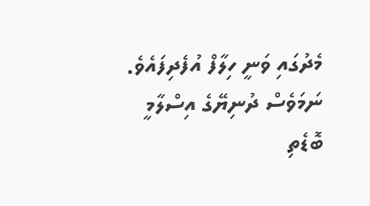މެދުގައި ވަނީ ހިލާފް އުފެދިފައެވެ. ނަމަވެސް ދުނިޔޭގެ އިސްލާމީ ބޮޑެތި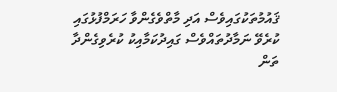ޤައުމުތަކުގައިވެސް އަދި މާތްވެގެންވާ ހަރަމްފުޅުގައި ކުރެވޭ ނަމާދުތައްވެސް ގައިދުކަމާއިކު ކުރެވިގެންދާ ތަން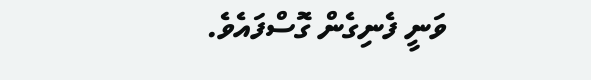ވަނީ ފެނިގެން ގޮސްފައެވެ.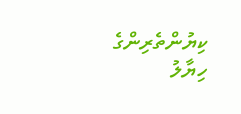ކިޔުންތެރިންގެ ހިޔާލު